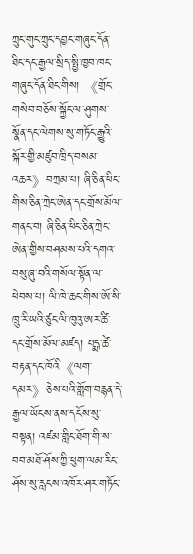ཀྲུང་གུང་ཀྲུང་དབྱང་གཞུང་དོན་ཐིང་དང་རྒྱལ་སྲིད་སྤྱི་ཁྱབ་ཁང་གཞུང་དོན་ཐིང་གིས། 《གྲོང་གསེབ་བཅོས་སྐྱོང་ལ་ཤུགས་སྣོན་དང་ལེགས་སུ་གཏོང་རྒྱུའི་སྐོར་གྱི་མཛུབ་ཁྲིད་བསམ་འཆར》བཀྲམ་པ། ཞི་ཅིན་ཕིང་གིས་ཅིན་ཀྲེང་ཨེན་དང་གྲོས་མོལ་གནང་བ། ཞི་ཅིན་ཕིང་ཅིན་ཀྲེང་ཨེན་གྱིས་བཤམས་པའི་དགའ་བསུ་ཞུ་བའི་གསོལ་སྟོན་ལ་ཕེབས་པ། ལི་ཁེ་ཆང་གིས་ཨོ་སི་ཁྲུ་རི་ཡའི་ཙུང་ལི་ཁུའུ་ཨར་ཚི་དང་གྲོས་མོལ་མཛད། པདྨ་ཚེ་བརྟན་དང་ཁོའི《ལག་དམར》ཅེས་པའི་གློག་བརྙན་དེ་རྒྱལ་ཡོངས་ནས་དངོས་སུ་བསྟན། འཛམ་གླིང་ཐོག་གི་ས་བབ་མཐོ་ཤོས་ཀྱི་ཕུག་ལམ་རིང་ཤོས་སུ་རླངས་འཁོར་ཤར་གཏོང་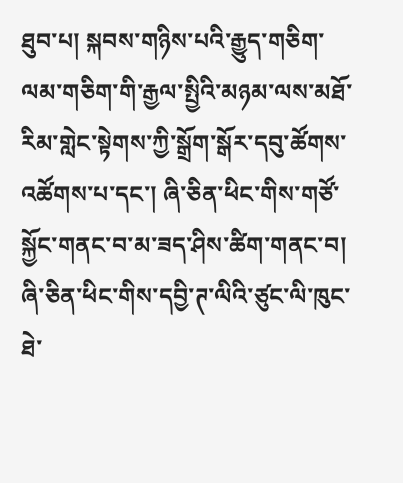ཐུབ་པ། སྐབས་གཉིས་པའི་རྒྱུད་གཅིག་ལམ་གཅིག་གི་རྒྱལ་སྤྱིའི་མཉམ་ལས་མཐོ་རིམ་གླེང་སྟེགས་ཀྱི་སྒྲོག་སྒོར་དབུ་ཚོགས་འཚོགས་པ་དང་། ཞི་ཅིན་ཕིང་གིས་གཙོ་སྐྱོང་གནང་བ་མ་ཟད་ཤིས་ཚིག་གནང་བ། ཞི་ཅིན་ཕིང་གིས་དབྱི་ཊ་ལིའི་ཙུང་ལི་ཁུང་ཐེ་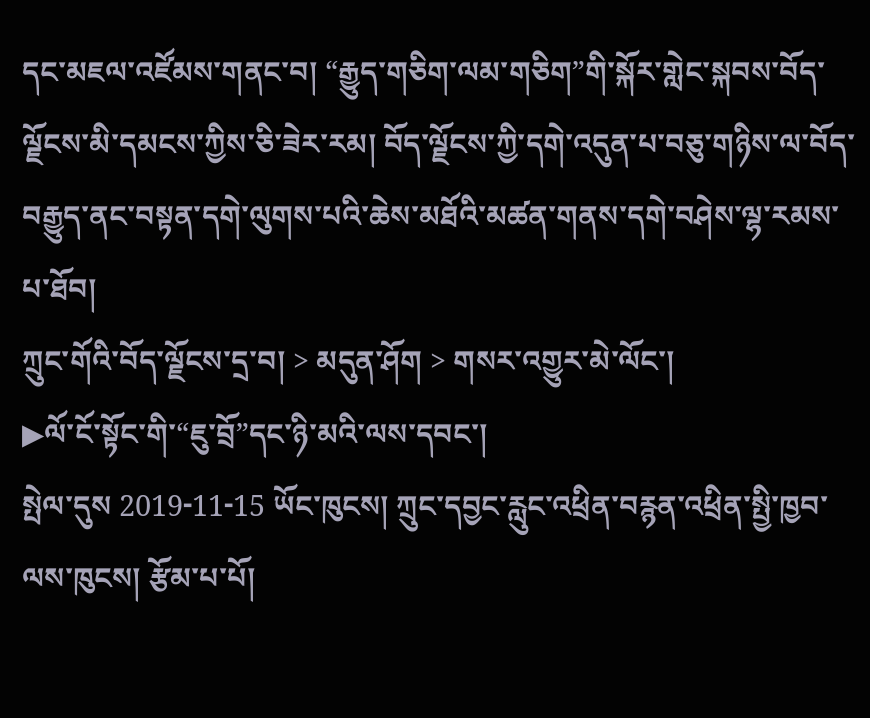དང་མཇལ་འཛོམས་གནང་བ། “རྒྱུད་གཅིག་ལམ་གཅིག”གི་སྐོར་གླེང་སྐབས་བོད་ལྗོངས་མི་དམངས་ཀྱིས་ཅི་ཟེར་རམ། བོད་ལྗོངས་ཀྱི་དགེ་འདུན་པ་བཅུ་གཉིས་ལ་བོད་བརྒྱུད་ནང་བསྟན་དགེ་ལུགས་པའི་ཆེས་མཐོའི་མཚན་གནས་དགེ་བཤེས་ལྷ་རམས་པ་ཐོབ།
ཀྲུང་གོའི་བོད་ལྗོངས་དྲ་བ། > མདུན་ཤོག > གསར་འགྱུར་མེ་ལོང་།
▶ལོ་ངོ་སྟོང་གི་“ཇུ་བྲོ”དང་ཉི་མའི་ལས་དབང་།
སྤེལ་དུས 2019-11-15 ཡོང་ཁུངས། ཀྲུང་དབྱང་རླུང་འཕྲིན་བརྙན་འཕྲིན་སྤྱི་ཁྱབ་ལས་ཁུངས། རྩོམ་པ་པོ།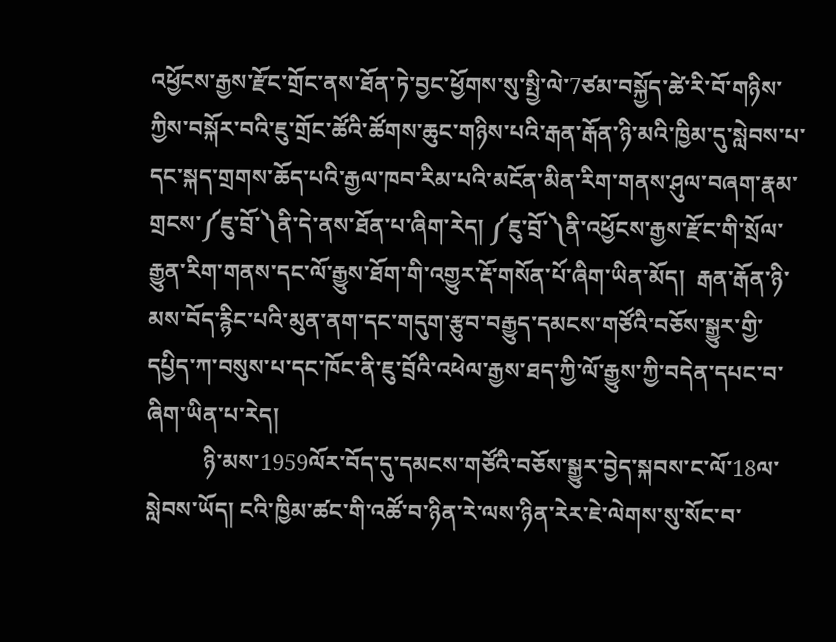འཕྱོངས་རྒྱས་རྫོང་གྲོང་ནས་ཐོན་ཏེ་བྱང་ཕྱོགས་སུ་སྤྱི་ལེ་7ཙམ་བསྐྱོད་ཚེ་རི་བོ་གཉིས་ཀྱིས་བསྐོར་བའི་ཇུ་གྲོང་ཚོའི་ཚོགས་ཆུང་གཉིས་པའི་རྒན་རྒོན་ཉི་མའི་ཁྱིམ་དུ་སླེབས་པ་དང་སྐད་གྲགས་ཆོད་པའི་རྒྱལ་ཁབ་རིམ་པའི་མངོན་མིན་རིག་གནས་ཤུལ་བཞག་རྣམ་གྲངས་༼ཇུ་བྲོ་༽ནི་དེ་ནས་ཐོན་པ་ཞིག་རེད། ༼ཇུ་བྲོ་༽ནི་འཕྱོངས་རྒྱས་རྫོང་གི་སྲོལ་རྒྱུན་རིག་གནས་དང་ལོ་རྒྱུས་ཐོག་གི་འགྱུར་རྡོ་གསོན་པོ་ཞིག་ཡིན་མོད།  རྒན་རྒོན་ཉི་མས་བོད་རྙིང་པའི་མུན་ནག་དང་གདུག་རྩུབ་བརྒྱུད་དམངས་གཙོའི་བཅོས་སྒྱུར་གྱི་དཔྱིད་ཀ་བསུས་པ་དང་ཁོང་ནི་ཇུ་བྲོའི་འཕེལ་རྒྱས་ཐད་ཀྱི་ལོ་རྒྱུས་ཀྱི་བདེན་དཔང་བ་ཞིག་ཡིན་པ་རེད།
          ཉི་མས་1959ལོར་བོད་དུ་དམངས་གཙོའི་བཅོས་སྒྱུར་བྱེད་སྐབས་ང་ལོ་18ལ་སླེབས་ཡོད། ངའི་ཁྱིམ་ཚང་གི་འཚོ་བ་ཉིན་རེ་ལས་ཉིན་རེར་ཇེ་ལེགས་སུ་སོང་བ་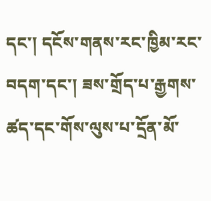དང་། དངོས་གནས་རང་ཁྱིམ་རང་བདག་དང་། ཟས་གྲོད་པ་རྒྱགས་ཚད་དང་གོས་ལུས་པ་དྲོན་མོ་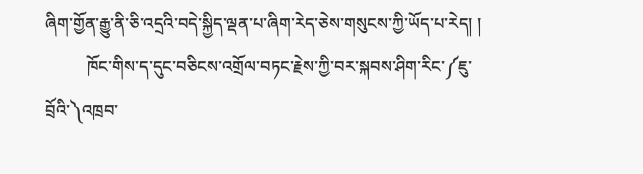ཞིག་གྱོན་རྒྱུ་ནི་ཅི་འདྲའི་བདེ་སྐྱིད་ལྡན་པ་ཞིག་རེད་ཅེས་གསུངས་ཀྱི་ཡོད་པ་རེད། །
          ཁོང་གིས་ད་དུང་བཅིངས་འགྲོལ་བཏང་རྗེས་ཀྱི་བར་སྐབས་ཤིག་རིང་༼ཇུ་བྲོའི་༽འཁྲབ་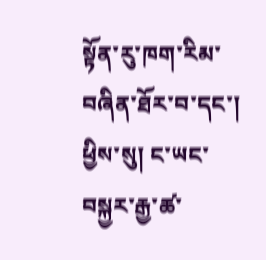སྟོན་རུ་ཁག་རིམ་བཞིན་ཐོར་བ་དང་། ཕྱིས་སུ། ང་ཡང་བསྐྱར་རྒྱ་ཚ་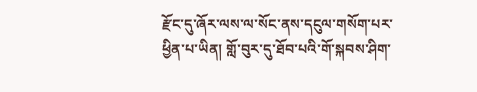རྫོང་དུ་ཞོར་ལས་ལ་སོང་ནས་དངུལ་གསོག་པར་ཕྱིན་པ་ཡིན། གློ་བུར་དུ་ཐོབ་པའི་གོ་སྐབས་ཤིག་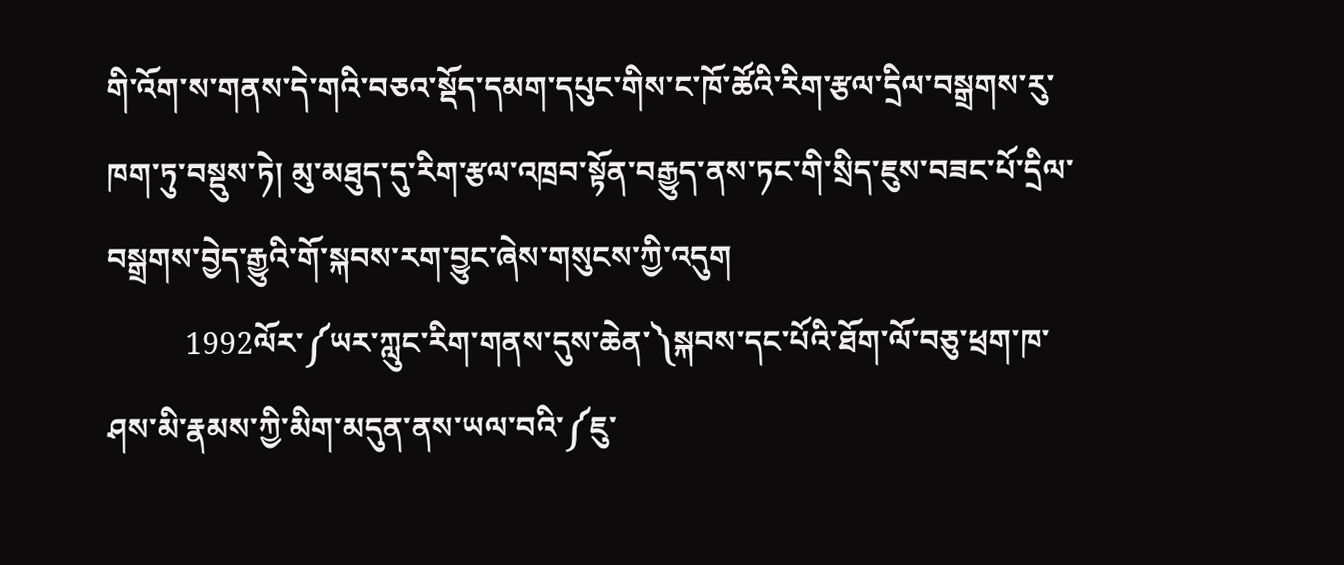གི་འོག་ས་གནས་དེ་གའི་བཅའ་སྡོད་དམག་དཔུང་གིས་ང་ཁོ་ཚོའི་རིག་རྩལ་དྲིལ་བསྒྲགས་རུ་ཁག་ཏུ་བསྡུས་ཏེ། མུ་མཐུད་དུ་རིག་རྩལ་འཁྲབ་སྟོན་བརྒྱུད་ནས་ཏང་གི་སྲིད་ཇུས་བཟང་པོ་དྲིལ་བསྒྲགས་བྱེད་རྒྱུའི་གོ་སྐབས་རག་བྱུང་ཞེས་གསུངས་ཀྱི་འདུག
          1992ལོར་༼ཡར་ཀླུང་རིག་གནས་དུས་ཆེན་༽སྐབས་དང་པོའི་ཐོག་ལོ་བཅུ་ཕྲག་ཁ་ཤས་མི་རྣམས་ཀྱི་མིག་མདུན་ནས་ཡལ་བའི་༼ཇུ་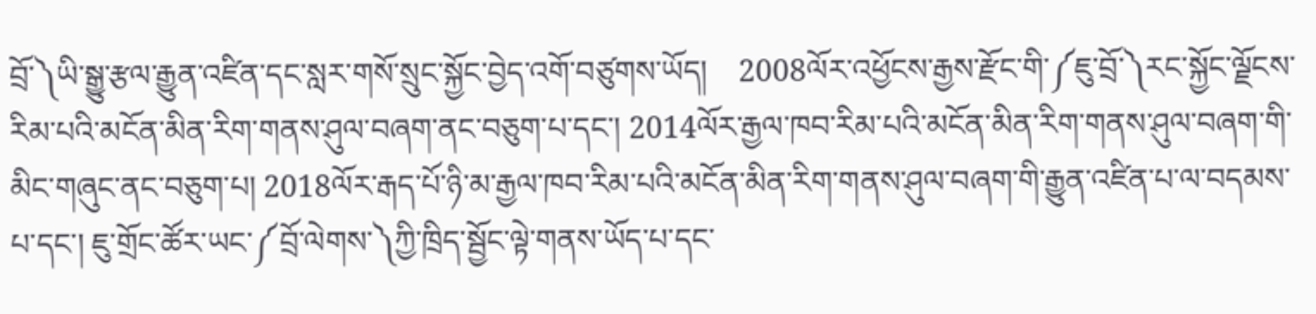བྲོ་༽ཡི་སྒྱུ་རྩལ་རྒྱུན་འཛིན་དང་སླར་གསོ་སྲུང་སྐྱོང་བྱེད་འགོ་བཙུགས་ཡོད།    2008ལོར་འཕྱོངས་རྒྱས་རྫོང་གི་༼ཇུ་བྲོ་༽རང་སྐྱོང་ལྗོངས་རིམ་པའི་མངོན་མིན་རིག་གནས་ཤུལ་བཞག་ནང་བཅུག་པ་དང་། 2014ལོར་རྒྱལ་ཁབ་རིམ་པའི་མངོན་མིན་རིག་གནས་ཤུལ་བཞག་གི་མིང་གཞུང་ནང་བཅུག་པ། 2018ལོར་རྒད་པོ་ཉི་མ་རྒྱལ་ཁབ་རིམ་པའི་མངོན་མིན་རིག་གནས་ཤུལ་བཞག་གི་རྒྱུན་འཛིན་པ་ལ་བདམས་པ་དང་། ཇུ་གྲོང་ཚོར་ཡང་༼བྲོ་ལེགས་༽ཀྱི་ཁྲིད་སྦྱོང་ལྟེ་གནས་ཡོད་པ་དང་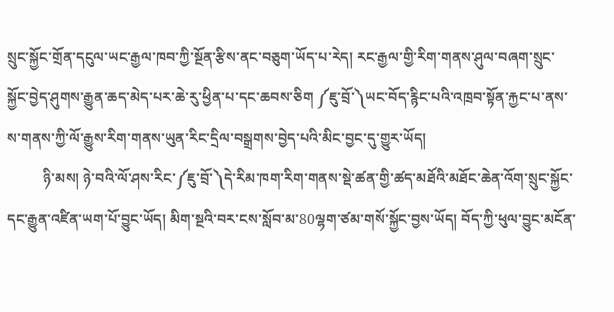སྲུང་སྐྱོང་གྲོན་དངུལ་ཡང་རྒྱལ་ཁབ་ཀྱི་སྔོན་རྩིས་ནང་བཅུག་ཡོད་པ་རེད། རང་རྒྱལ་གྱི་རིག་གནས་ཤུལ་བཞག་སྲུང་སྐྱོང་བྱེད་ཤུགས་རྒྱུན་ཆད་མེད་པར་ཆེ་རུ་ཕྱིན་པ་དང་ཆབས་ཅིག ༼ཇུ་བྲོ་༽ཡང་བོད་རྙིང་པའི་འཁྲབ་སྟོན་རྐྱང་པ་ནས་ས་གནས་ཀྱི་ལོ་རྒྱུས་རིག་གནས་ཡུན་རིང་དྲིལ་བསྒྲགས་བྱེད་པའི་མིང་བྱང་དུ་གྱུར་ཡོད།
          ཉི་མས། ཉེ་བའི་ལོ་ཤས་རིང་༼ཇུ་བྲོ་༽དེ་རིམ་ཁག་རིག་གནས་སྡེ་ཚན་གྱི་ཚད་མཐོའི་མཐོང་ཆེན་འོག་སྲུང་སྐྱོང་དང་རྒྱུན་འཛིན་ཡག་པོ་བྱུང་ཡོད། མིག་སྔའི་བར་ངས་སློབ་མ་80ལྷག་ཙམ་གསོ་སྐྱོང་བྱས་ཡོད། བོད་ཀྱི་ཕུལ་བྱུང་མངོན་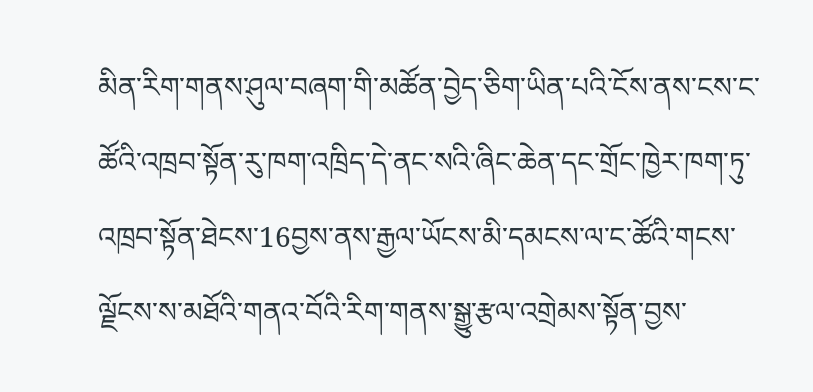མིན་རིག་གནས་ཤུལ་བཞག་གི་མཚོན་བྱེད་ཅིག་ཡིན་པའི་ངོས་ནས་ངས་ང་ཚོའི་འཁྲབ་སྟོན་རུ་ཁག་འཁྲིད་དེ་ནང་སའི་ཞིང་ཆེན་དང་གྲོང་ཁྱེར་ཁག་ཏུ་འཁྲབ་སྟོན་ཐེངས་16བྱས་ནས་རྒྱལ་ཡོངས་མི་དམངས་ལ་ང་ཚོའི་གངས་ལྗོངས་ས་མཐོའི་གནའ་བོའི་རིག་གནས་སྒྱུ་རྩལ་འགྲེམས་སྟོན་བྱས་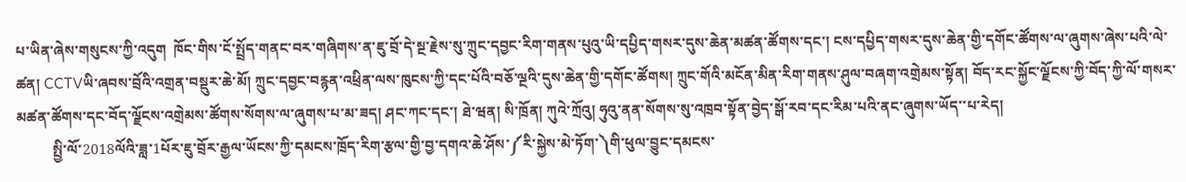པ་ཡིན་ཞེས་གསུངས་ཀྱི་འདུག  ཁོང་གིས་ངོ་སྤྲོད་གནང་བར་གཞིགས་ན་ཇུ་བྲོ་དེ་སྔ་རྗེས་སུ་ཀྲུང་དབྱང་རིག་གནས་པུའུ་ཡི་དཔྱིད་གསར་དུས་ཆེན་མཚན་ཚོགས་དང་། ངས་དཔྱིད་གསར་དུས་ཆེན་གྱི་དགོང་ཚོགས་ལ་ཞུགས་ཞེས་པའི་ལེ་ཚན། CCTVཡི་ཞབས་བྲོའི་འགྲན་བསྡུར་ཆེ་མོ། ཀྲུང་དབྱང་བརྙན་འཕྲིན་ལས་ཁུངས་ཀྱི་དང་པོའི་བཅོ་ལྔའི་དུས་ཆེན་གྱི་དགོང་ཚོགས། ཀྲུང་གོའི་མངོན་མིན་རིག་གནས་ཤུལ་བཞག་འགྲེམས་སྟོན། བོད་རང་སྐྱོང་ལྗོངས་ཀྱི་བོད་ཀྱི་ལོ་གསར་མཚན་ཚོགས་དང་བོད་ལྗོངས་འགྲེམས་ཚོགས་སོགས་ལ་ཞུགས་པ་མ་ཟད། ཤང་ཀང་དང་། ཐེ་ཝན། སི་ཁྲོན། ཀུའེ་ཀྲོའུ། ཧུའུ་ནན་སོགས་སུ་འཁྲབ་སྟོན་བྱེད་སྒོ་རབ་དང་རིམ་པའི་ནང་ཞུགས་ཡོད་་པ་རེད།
          སྤྱི་ལོ་2018ལོའི་ཟླ་1པོར་ཇུ་བྲོར་རྒྱལ་ཡོངས་ཀྱི་དམངས་ཁྲོད་རིག་རྩལ་གྱི་བྱ་དགའ་ཆེ་ཤོས་༼རི་སྐྱེས་མེ་ཏོག་༽གི་ཕུལ་བྱུང་དམངས་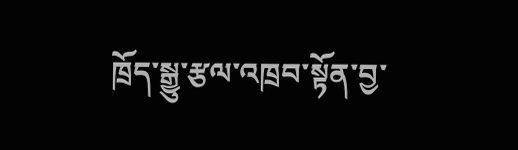ཁྲོད་སྒྱུ་རྩལ་འཁྲབ་སྟོན་བྱ་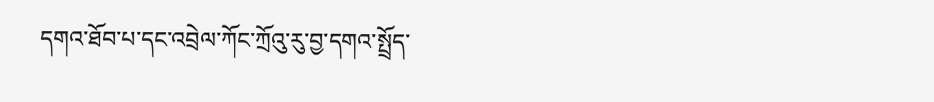དགའ་ཐོབ་པ་དང་འབྲེལ་ཀོང་ཀྲོའུ་རུ་བྱ་དགའ་སྤྲོད་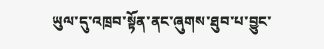ཡུལ་དུ་འཁྲབ་སྟོན་ནང་ཞུགས་ཐུབ་པ་བྱུང་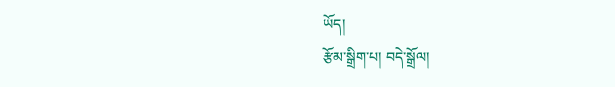ཡོད།
རྩོམ་སྒྲིག་པ། བདེ་སྒྲོལ།